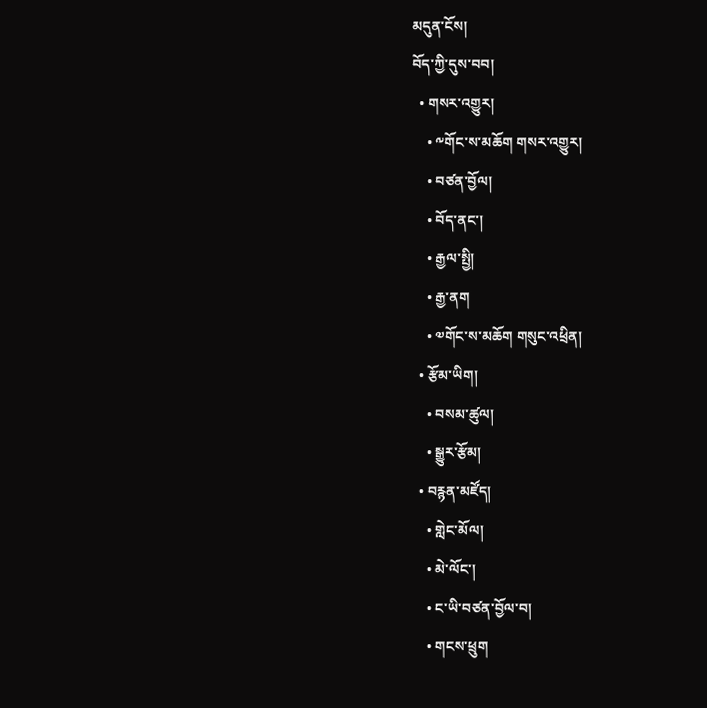མདུན་ངོས།
བོད་ཀྱི་དུས་བབ།
  • གསར་འགྱུར།
    • ༸གོང་ས་མཆོག གསར་འགྱུར།
    • བཙན་བྱོལ།
    • བོད་ནང་།
    • རྒྱལ་སྤྱི།
    • རྒྱ་ནག
    • ༧གོང་ས་མཆོག གསུང་འཕྲིན།
  • རྩོམ་ཡིག།
    • བསམ་ཚུལ།
    • སྒྱུར་རྩོམ།
  • བརྙན་མཛོད།
    • གླེང་མོལ།
    • མེ་ལོང་།
    • ང་ཡི་བཙན་བྱོལ་བ།
    • གངས་ཕྲུག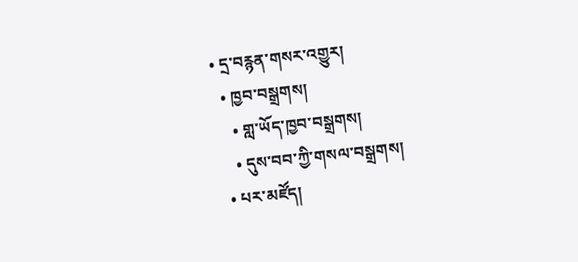• དྲ་བརྙན་གསར་འགྱུར།
  • ཁྱབ་བསྒྲགས།
    • གླ་ཡོད་ཁྱབ་བསྒྲགས།
    • དུས་བབ་ཀྱི་གསལ་བསྒྲགས།
  • པར་མཛོད།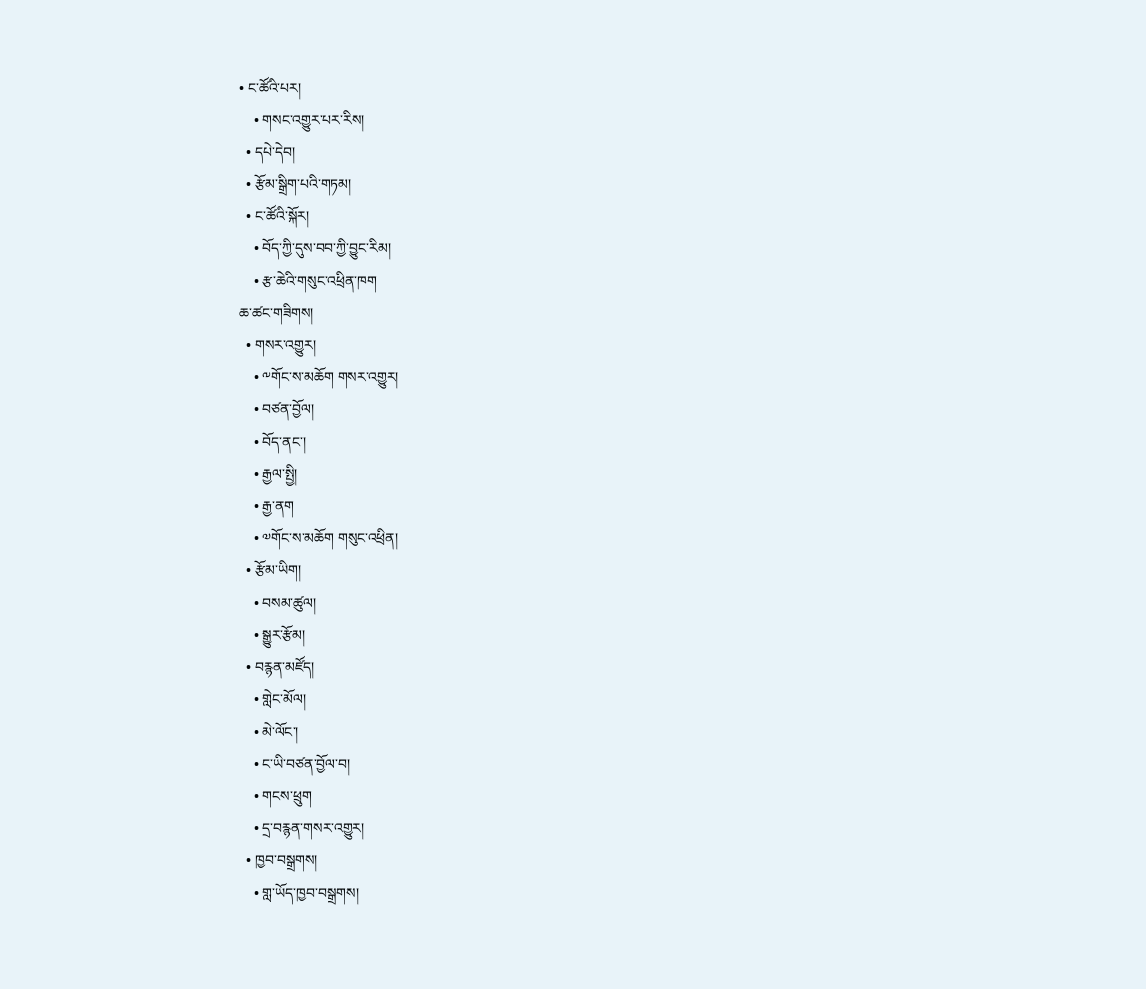• ང་ཚོའི་པར།
    • གསང་འགྱུར་པར་རིས།
  • དཔེ་དེབ།
  • རྩོམ་སྒྲིག་པའི་གཏམ།
  • ང་ཚོའི་སྐོར།
    • བོད་ཀྱི་དུས་བབ་ཀྱི་བྱུང་རིམ།
    • རྩ་ཆེའི་གསུང་འཕྲིན་ཁག
ཆ་ཚང་གཟིགས།
  • གསར་འགྱུར།
    • ༸གོང་ས་མཆོག གསར་འགྱུར།
    • བཙན་བྱོལ།
    • བོད་ནང་།
    • རྒྱལ་སྤྱི།
    • རྒྱ་ནག
    • ༧གོང་ས་མཆོག གསུང་འཕྲིན།
  • རྩོམ་ཡིག།
    • བསམ་ཚུལ།
    • སྒྱུར་རྩོམ།
  • བརྙན་མཛོད།
    • གླེང་མོལ།
    • མེ་ལོང་།
    • ང་ཡི་བཙན་བྱོལ་བ།
    • གངས་ཕྲུག
    • དྲ་བརྙན་གསར་འགྱུར།
  • ཁྱབ་བསྒྲགས།
    • གླ་ཡོད་ཁྱབ་བསྒྲགས།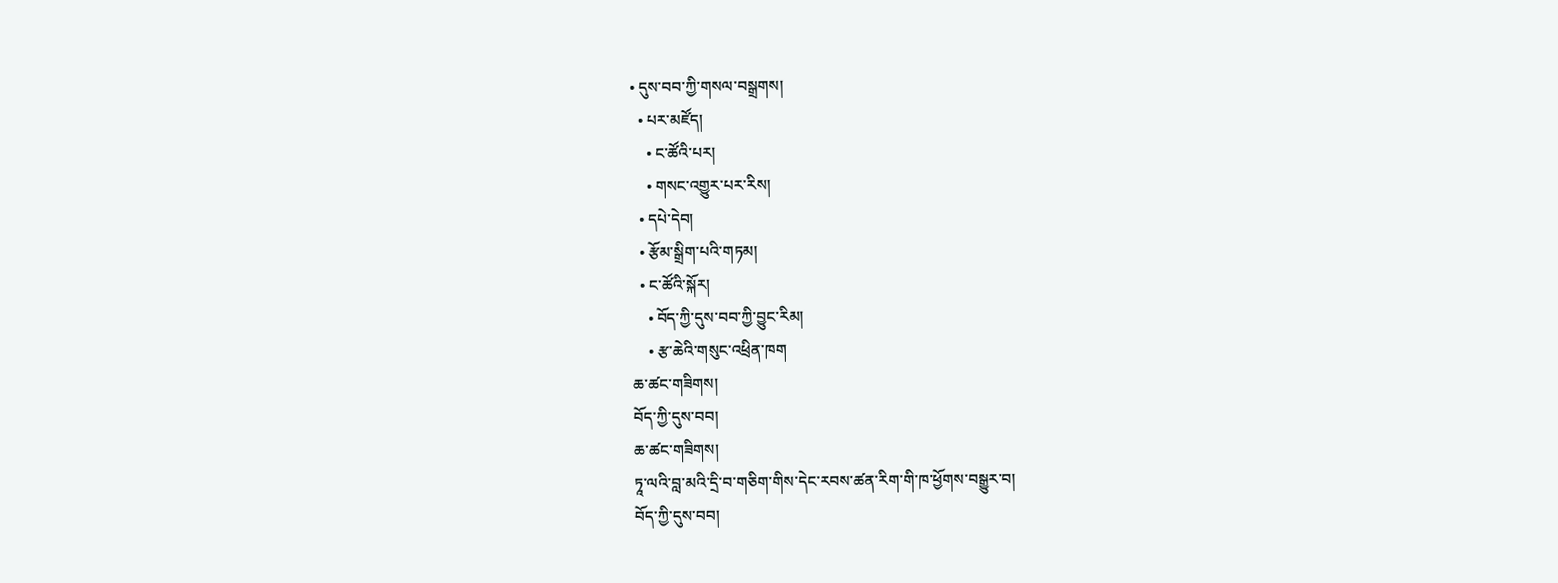• དུས་བབ་ཀྱི་གསལ་བསྒྲགས།
  • པར་མཛོད།
    • ང་ཚོའི་པར།
    • གསང་འགྱུར་པར་རིས།
  • དཔེ་དེབ།
  • རྩོམ་སྒྲིག་པའི་གཏམ།
  • ང་ཚོའི་སྐོར།
    • བོད་ཀྱི་དུས་བབ་ཀྱི་བྱུང་རིམ།
    • རྩ་ཆེའི་གསུང་འཕྲིན་ཁག
ཆ་ཚང་གཟིགས།
བོད་ཀྱི་དུས་བབ།
ཆ་ཚང་གཟིགས།
ཏཱ་ལའི་བླ་མའི་དྲི་བ་གཅིག་གིས་དེང་རབས་ཚན་རིག་གི་ཁ་ཕྱོགས་བསྒྱུར་བ།
བོད་ཀྱི་དུས་བབ།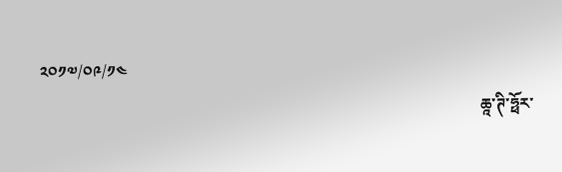༢༠༡༧/༠༩/༡༤
                                                                                                          ཆཱ་ཊི་ཧྥོར་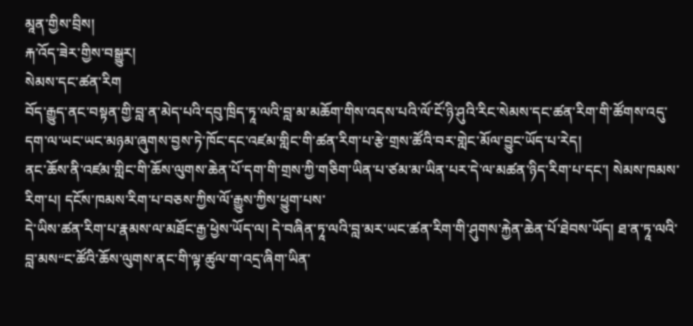མཱན་གྱིས་བྲིས།
རྐ་འོད་ཟེར་གྱིས་བསྒྱུར།
སེམས་དང་ཚན་རིག
བོད་རྒྱུད་ནང་བསྟན་གྱི་བླ་ན་མེད་པའི་དབུ་ཁྲིད་ཏཱ་ལའི་བླ་མ་མཆོག་གིས་འདས་པའི་ལོ་ངོ་ཉི་ཤུའི་རིང་སེམས་དང་ཚན་རིག་གི་ཚོགས་འདུ་དག་ལ་ཡང་ཡང་མཉམ་ཞུགས་བྱས་ཏེ་ཁོང་དང་འཛམ་གླིང་གི་ཚན་རིག་པ་རྩེ་གྲས་ཚོའི་བར་གླེང་མོལ་བྱུང་ཡོད་པ་རེད།
ནང་ཆོས་ནི་འཛམ་གླིང་གི་ཆོས་ལུགས་ཆེན་པོ་དག་གི་གྲས་ཀྱི་གཅིག་ཡིན་པ་ཙམ་མ་ཡིན་པར་དེ་ལ་མཚན་ཉིད་རིག་པ་དང་། སེམས་ཁམས་རིག་པ། དངོས་ཁམས་རིག་པ་བཅས་ཀྱིས་ལོ་རྒྱུས་ཀྱིས་ཕྱུག་པས་
དེ་ཡིས་ཚན་རིག་པ་རྣམས་ལ་མཐོང་རྒྱ་ཕྱེས་ཡོད་ལ། དེ་བཞིན་ཏཱ་ལའི་བླ་མར་ཡང་ཚན་རིག་གི་ཤུགས་རྐྱེན་ཆེན་པོ་ཐེབས་ཡོད། ཐ་ན་ཏཱ་ལའི་བླ་མས“ང་ཚོའི་ཆོས་ལུགས་ནང་གི་ལྟ་ཚུལ་ག་འདྲ་ཞིག་ཡིན་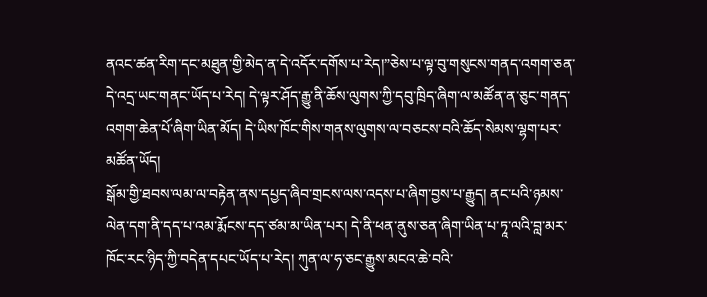ནའང་ཚན་རིག་དང་མཐུན་གྱི་མེད་ན་དེ་འདོར་དགོས་པ་རེད།”ཅེས་པ་ལྟ་བུ་གསུངས་གནད་འགག་ཅན་དེ་འདྲ་ཡང་གནང་ཡོད་པ་རེད། དེ་ལྟར་ཤོད་རྒྱུ་ནི་ཆོས་ལུགས་ཀྱི་དབུ་ཁྲིད་ཞིག་ལ་མཚོན་ན་ཅུང་གནད་འགག་ཆེན་པོ་ཞིག་ཡིན་མོད། དེ་ཡིས་ཁོང་གིས་གནས་ལུགས་ལ་བཅངས་བའི་ཆོད་སེམས་ལྷག་པར་མཚོན་ཡོད།
སྒོམ་གྱི་ཐབས་ལམ་ལ་བརྟེན་ནས་དཔྱད་ཞིབ་གྲངས་ལས་འདས་པ་ཞིག་བྱས་པ་རྒྱུད། ནང་པའི་ཉམས་ལེན་དག་ནི་དད་པ་འམ་རྨོངས་དད་ཙམ་མ་ཡིན་པར། དེ་ནི་ཕན་ནུས་ཅན་ཞིག་ཡིན་པ་ཏཱ་ལའི་བླ་མར་ཁོང་རང་ཉིད་ཀྱི་བདེན་དཔང་ཡོད་པ་རེད། ཀུན་ལ་ཧ་ཅང་རྒྱུས་མངའ་ཆེ་བའི་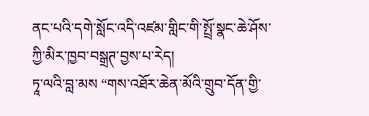ནང་པའི་དགེ་སློང་འདི་འཛམ་གླིང་གི་སྤྲོ་སྣང་ཆེ་ཤོས་ཀྱི་མིར་ཁྱབ་བསྒྲཊ་བྱས་པ་རེད།
ཏཱ་ལའི་བླ་མས “གས་འཐོར་ཆེན་མོའི་གྲུབ་དོན་གྱི་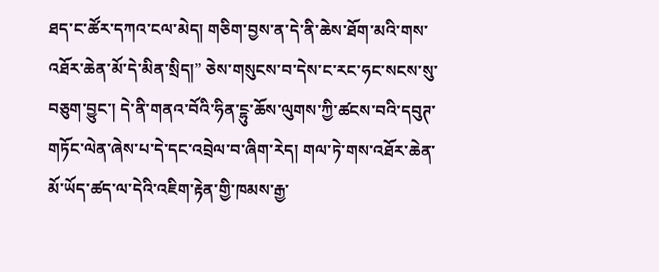ཐད་ང་ཚོར་དཀའ་ངལ་མེད། གཅིག་བྱས་ན་དེ་ནི་ཆེས་ཐོག་མའི་གས་འཐོར་ཆེན་མོ་དེ་མིན་སྲིད།” ཅེས་གསུངས་བ་དེས་ང་རང་ཧང་སངས་སུ་བཅུག་བྱུང་། དེ་ནི་གནའ་བོའི་ཧིན་ངྷུ་ཆོས་ལུགས་ཀྱི་ཚངས་བའི་དབུཊ་གཏོང་ལེན་ཞེས་པ་དེ་དང་འབྲེལ་བ་ཞིག་རེད། གལ་ཏེ་གས་འཐོར་ཆེན་མོ་ཡོད་ཚད་ལ་དེའི་འཇིག་རྟེན་གྱི་ཁམས་རྒྱ་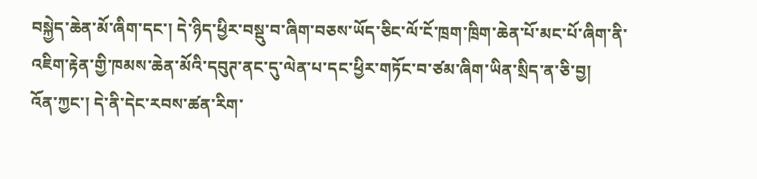བསྐྱེད་ཆེན་མོ་ཞིག་དང་། དེ་ཉིད་ཕྱིར་བསྡུ་བ་ཞིག་བཅས་ཡོད་ཅིང་ལོ་ངོ་ཁྲག་ཁྲིག་ཆེན་པོ་མང་པོ་ཞིག་ནི་འཇིག་རྟེན་གྱི་ཁམས་ཆེན་མོའི་དབུཊ་ནང་དུ་ལེན་པ་དང་ཕྱིར་གཏོང་བ་ཙམ་ཞིག་ཡིན་སྲིད་ན་ཅི་བྱ།
འོན་ཀྱང་། དེ་ནི་དེང་རབས་ཚན་རིག་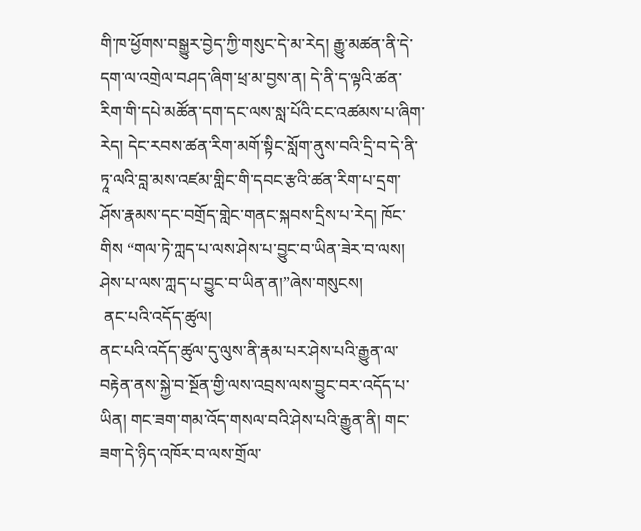གི་ཁ་ཕྱོགས་བསྒྱུར་བྱེད་ཀྱི་གསུང་དེ་མ་རེད། རྒྱུ་མཚན་ནི་དེ་དག་ལ་འགྲེལ་བཤད་ཞིག་ཕྲ་མ་བྱས་ན། དེ་ནི་ད་ལྟའི་ཚན་རིག་གི་དཔེ་མཚོན་དག་དང་ལས་སླ་པོའི་ངང་འཚམས་པ་ཞིག་རེད། དེང་རབས་ཚན་རིག་མགོ་སྟིང་སློག་ནུས་བའི་དྲི་བ་དེ་ནི་ཏཱ་ལའི་བླ་མས་འཛམ་གླིང་གི་དབང་རྩའི་ཚན་རིག་པ་དྲག་ཤོས་རྣམས་དང་བགྲོད་གླེང་གནང་སྐབས་དྲིས་པ་རེད། ཁོང་གིས “གལ་ཏེ་ཀླད་པ་ལས་ཤེས་པ་བྱུང་བ་ཡིན་ཟེར་བ་ལས། ཤེས་པ་ལས་ཀླད་པ་བྱུང་བ་ཡིན་ན།”ཞེས་གསུངས།
 ནང་པའི་འདོད་ཚུལ།
ནང་པའི་འདོད་ཚུལ་དུ་ལུས་ནི་རྣམ་པར་ཤེས་པའི་རྒྱུན་ལ་བརྟེན་ནས་སྐྱེ་བ་སྔོན་གྱི་ལས་འབྲས་ལས་བྱུང་བར་འདོད་པ་ཡིན། གང་ཟག་གམ་འོད་གསལ་བའི་ཤེས་པའི་རྒྱུན་ནི། གང་ཟག་དེ་ཉིད་འཁོར་བ་ལས་གྲོལ་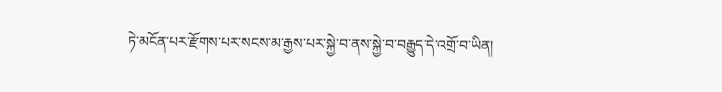ཏེ་མངོན་པར་རྫོགས་པར་སངས་མ་རྒྱས་པར་སྐྱེ་བ་ནས་སྐྱེ་བ་བརྒྱུད་དེ་འགྲོ་བ་ཡིན།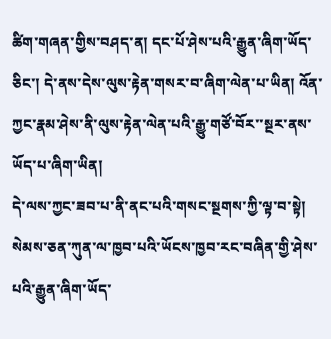ཚིག་གཞན་གྱིས་བཤད་ན། དང་པོ་ཤེས་པའི་རྒྱུན་ཞིག་ཡོད་ཅིང་། དེ་ནས་དེས་ལུས་རྟེན་གསར་བ་ཞིག་ལེན་པ་ཡིན། འོན་ཀྱང་རྣམ་ཤེས་ནི་ལུས་རྟེན་ལེན་པའི་རྒྱུ་གཙོ་བོར་་སྔར་ནས་ཡོད་པ་ཞིག་ཡིན།
དེ་ལས་ཀྱང་ཟབ་པ་ནི་ནང་པའི་གསང་སྔགས་ཀྱི་ལྟ་བ་སྟེ། སེམས་ཅན་ཀུན་ལ་ཁྱབ་པའི་ཡོངས་ཁྱབ་རང་བཞིན་གྱི་ཤེས་པའི་རྒྱུན་ཞིག་ཡོད་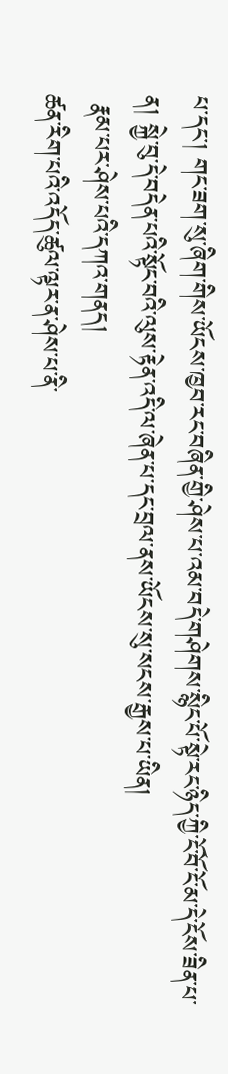པ་དང་། གང་ཟག་སུ་ཞིག་གིས་ཡོངས་ཁྱབ་རང་བཞིན་གྱི་ཤེས་པ་འམ་བདེ་གཤེགས་སྙིང་པོ་སྟེ་རང་ཉིད་ཀྱི་ངོ་བོ་ངོ་མ་དེ་ངོས་ཟིན་པ་ན། སྐྱེ་བུ་དེ་བདེན་པའི་སྟོང་བའི་ལུས་རྟེན་འདི་ལ་ཞེན་པ་དང་བྲལ་ནས་ཡོངས་སུ་སངས་རྒྱས་པ་ཡིན།
 རྣམ་པར་ཤེས་པའི་དཀའ་གནད།
ཚན་རིག་པའི་འདོད་ཚུལ་ལྟར་ན་ཤེས་པ་ནི་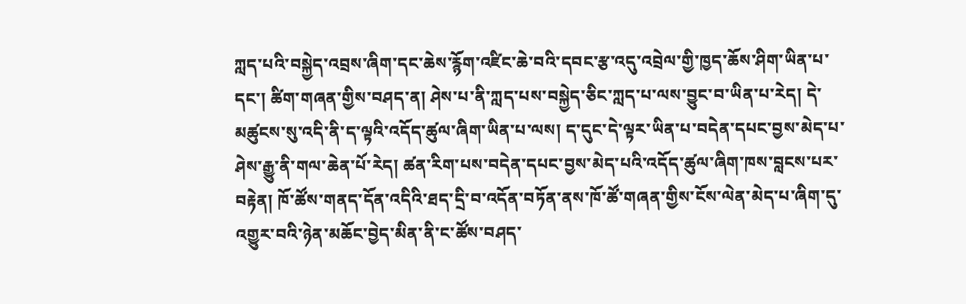ཀླད་པའི་བསྐྱེད་འབྲས་ཞིག་དང་ཆེས་རྙོག་འཛིང་ཆེ་བའི་དབང་རྩ་འདུ་འབྲེལ་གྱི་ཁྱད་ཆོས་ཤིག་ཡིན་པ་དང་། ཚིག་གཞན་གྱིས་བཤད་ན། ཤེས་པ་ནི་ཀླད་པས་བསྐྱེད་ཅིང་ཀླད་པ་ལས་བྱུང་བ་ཡིན་པ་རེད། དེ་མཚུངས་སུ་འདི་ནི་ད་ལྟའི་འདོད་ཚུལ་ཞིག་ཡིན་པ་ལས། ད་དུང་དེ་ལྟར་ཡིན་པ་བདེན་དཔང་བྱས་མེད་པ་ཤེས་རྒྱུ་ནི་གལ་ཆེན་པོ་རེད། ཚན་རིག་པས་བདེན་དཔང་བྱས་མེད་པའི་འདོད་ཚུལ་ཞིག་ཁས་བླངས་པར་བརྟེན། ཁོ་ཚོས་གནད་དོན་འདིའི་ཐད་དྲི་བ་འདོན་བཏོན་ནས་ཁོ་ཚོ་གཞན་གྱིས་ངོས་ལེན་མེད་པ་ཞིག་དུ་འགྱུར་བའི་ཉེན་མཆོང་བྱེད་མིན་ནི་ང་ཚོས་བཤད་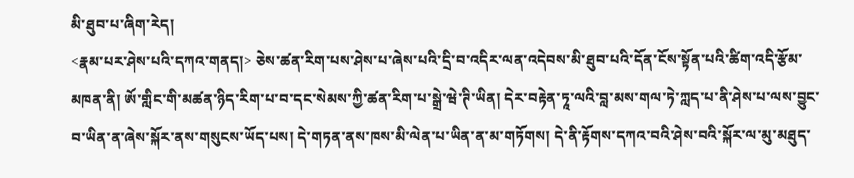མི་ཐུབ་པ་ཞིག་རེད།
<རྣམ་པར་ཤེས་པའི་དཀའ་གནད།> ཅེས་ཚན་རིག་པས་ཤེས་པ་ཞེས་པའི་དྲི་བ་འདིར་ལན་འདེབས་མི་ཐུབ་པའི་དོན་ངོས་སྟོན་པའི་ཚིག་འདི་རྩོམ་མཁན་ནི། ཨོ་གླིང་གི་མཚན་ཉིད་རིག་པ་བ་དང་སེམས་ཀྱི་ཚན་རིག་པ་སྒྲེ་ཝེ་ཊི་ཡིན། དེར་བརྟེན་ཏཱ་ལའི་བླ་མས་གལ་ཏེ་ཀླད་པ་ནི་ཤེས་པ་ལས་བྱུང་བ་ཡིན་ན་ཞེས་སྐོར་ནས་གསུངས་ཡོད་པས། དེ་གཏན་ནས་ཁས་མི་ལེན་པ་ཡིན་ན་མ་གཏོགས། དེ་ནི་རྟོགས་དཀའ་བའི་ཤེས་བའི་སྐོར་ལ་མུ་མཐུད་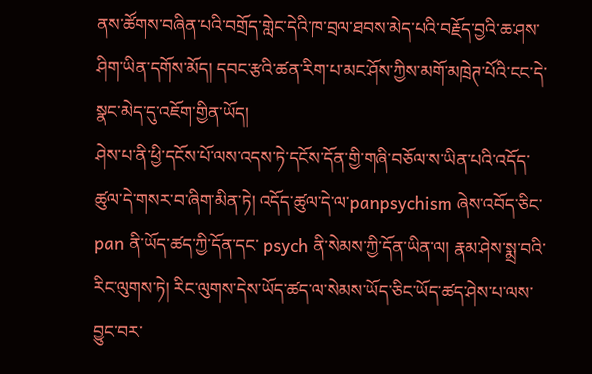ནས་ཚོགས་བཞིན་པའི་བགྲོད་གླེང་དེའི་ཁ་བྲལ་ཐབས་མེད་པའི་བརྗོད་བྱའི་ཆ་ཤས་ཤིག་ཡིན་དགོས་མོད། དབང་རྩའི་ཚན་རིག་པ་མང་ཤོས་ཀྱིས་མགོ་མཁྲེཊ་པོའི་ངང་དེ་སྣང་མེད་དུ་འཇོག་གྱིན་ཡོད།
ཤེས་པ་ནི་ཕྱི་དངོས་པོ་ལས་འདས་ཏེ་དངོས་དོན་གྱི་གཞི་བཅོལ་ས་ཡིན་པའི་འདོད་ཚུལ་དེ་གསར་བ་ཞིག་མིན་ཏེ། འདོད་ཚུལ་དེ་ལ་panpsychism ཞེས་འབོད་ཅིང་ pan ནི་ཡོད་ཚད་ཀྱི་དོན་དང་ psych ནི་སེམས་ཀྱི་དོན་ཡིན་ལ། རྣམ་ཤེས་སྨྲ་བའི་རིང་ལུགས་ཏེ། རིང་ལུགས་དེས་ཡོད་ཚད་ལ་སེམས་ཡོད་ཅིང་ཡོད་ཚད་ཤེས་པ་ལས་བྱུང་བར་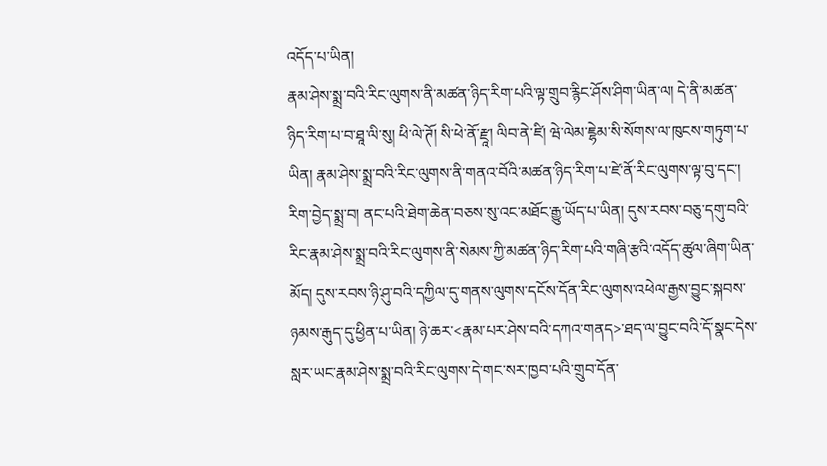འདོད་པ་ཡིན།
རྣམ་ཤེས་སྨྲ་བའི་རིང་ལུགས་ནི་མཚན་ཉིད་རིག་པའི་ལྟ་གྲུབ་རྙིང་ཤོས་ཤིག་ཡིན་ལ། དེ་ནི་མཚན་ཉིད་རིག་པ་བ་ཐཱ་ལི་སུ། ཕི་ལེ་ཊོ། སི་ཕེ་ནོ་རྫཱ། ལིབ་ནེ་ཛི། ཝེ་ལེམ་ཇྷེམ་སི་སོགས་ལ་ཁུངས་གཏུག་པ་ཡིན། རྣམ་ཤེས་སྨྲ་བའི་རིང་ལུགས་ནི་གནའ་བོའི་མཚན་ཉིད་རིག་པ་ཛེ་ནོ་རིང་ལུགས་ལྟ་བུ་དང་། རིག་བྱེད་སྨྲ་བ། ནང་པའི་ཐེག་ཆེན་བཅས་སུ་འང་མཐོང་རྒྱུ་ཡོད་པ་ཡིན། དུས་རབས་བཅུ་དགུ་བའི་རིང་རྣམ་ཤེས་སྨྲ་བའི་རིང་ལུགས་ནི་སེམས་ཀྱི་མཚན་ཉིད་རིག་པའི་གཞི་རྩའི་འདོད་ཚུལ་ཞིག་ཡིན་མོད། དུས་རབས་ཉི་ཤུ་བའི་དཀྱིལ་དུ་གནས་ལུགས་དངོས་དོན་རིང་ལུགས་འཕེལ་རྒྱས་བྱུང་སྐབས་ཉམས་རྒུད་དུ་ཕྱིན་པ་ཡིན། ཉེ་ཆར་<རྣམ་པར་ཤེས་བའི་དཀའ་གནད>་ཐད་ལ་བྱུང་བའི་དོ་སྣང་དེས་སླར་ཡང་རྣམ་ཤེས་སྨྲ་བའི་རིང་ལུགས་དེ་གང་སར་ཁྱབ་པའི་གྲུབ་དོན་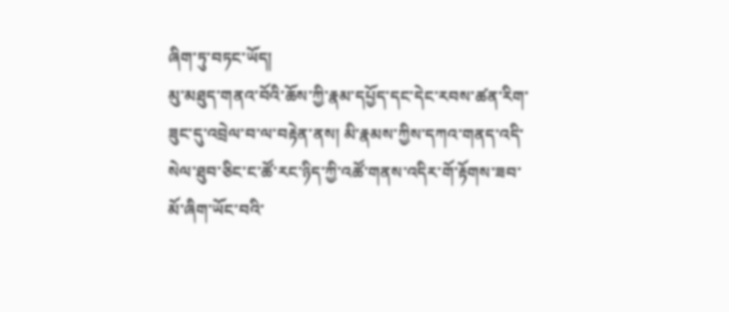ཞིག་ཏུ་བཏང་ཡོད།
མུ་མཐུད་གནའ་བོའི་ཆོས་ཀྱི་རྣམ་དཔྱོད་དང་དེང་རབས་ཚན་རིག་ཟུང་དུ་འབྲེལ་བ་ལ་བརྟེན་ནས། མི་རྣམས་ཀྱིས་དཀའ་གནད་འདི་སེལ་ཐུབ་ཅིང་ང་ཚོ་རང་ཉིད་ཀྱི་འཚོ་གནས་འདིར་གོ་རྟོགས་ཟབ་མོ་ཞིག་ཡོང་བའི་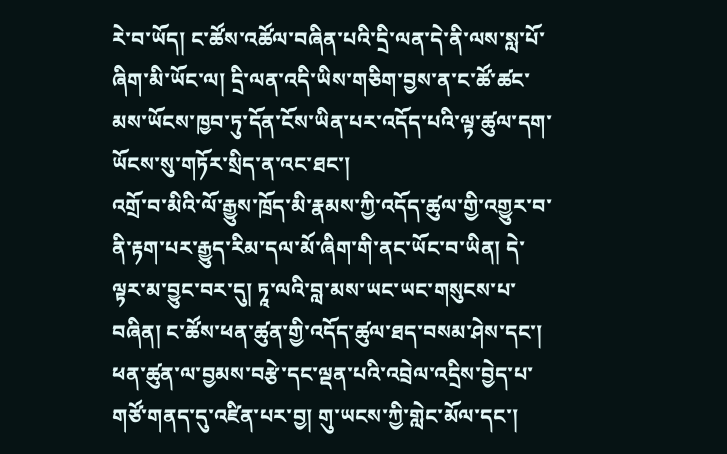རེ་བ་ཡོད། ང་ཚོས་འཚོལ་བཞིན་པའི་དྲི་ལན་དེ་ནི་ལས་སླ་པོ་ཞིག་མི་ཡོང་ལ། དྲི་ལན་འདི་ཡིས་གཅིག་བྱས་ན་ང་ཚོ་ཚང་མས་ཡོངས་ཁྱབ་ཏུ་དོན་ངོས་ཡིན་པར་འདོད་པའི་ལྟ་ཚུལ་དག་ཡོངས་སུ་གཏོར་སྲིད་ན་འང་ཐང་།
འགྲོ་བ་མིའི་ལོ་རྒྱུས་ཁྲོད་མི་རྣམས་ཀྱི་འདོད་ཚུལ་གྱི་འགྱུར་བ་ནི་རྟག་པར་རྒྱུད་རིམ་དལ་མོ་ཞིག་གི་ནང་ཡོང་བ་ཡིན། དེ་ལྟར་མ་བྱུང་བར་དུ། ཏཱ་ལའི་བླ་མས་ཡང་ཡང་གསུངས་པ་བཞིན། ང་ཚོས་ཕན་ཚུན་གྱི་འདོད་ཚུལ་ཐད་བསམ་ཤེས་དང་། ཕན་ཚུན་ལ་བྱམས་བརྩེ་དང་ལྡན་པའི་འབྲེལ་འདྲིས་བྱེད་པ་གཙོ་གནད་དུ་འཛིན་པར་བྱ། གུ་ཡངས་ཀྱི་གླེང་མོལ་དང་།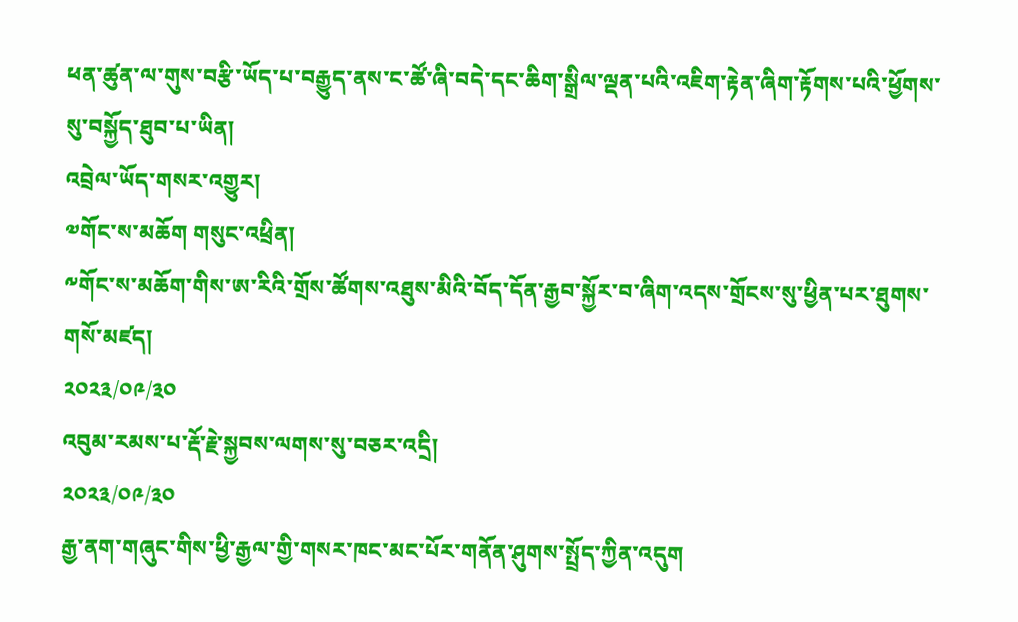ཕན་ཚུན་ལ་གུས་བརྩི་ཡོད་པ་བརྒྱུད་ནས་ང་ཚོ་ཞི་བདེ་དང་ཆིག་སྒྲིལ་ལྡན་པའི་འཇིག་རྟེན་ཞིག་རྟོགས་པའི་ཕྱོགས་སུ་བསྐྱོད་ཐུབ་པ་ཡིན།
འབྲེལ་ཡོད་གསར་འགྱུར།
༧གོང་ས་མཆོག གསུང་འཕྲིན།
༸གོང་ས་མཆོག་གིས་ཨ་རིའི་གྲོས་ཚོགས་འཐུས་མིའི་བོད་དོན་རྒྱབ་སྐྱོར་བ་ཞིག་འདས་གྲོངས་སུ་ཕྱིན་པར་ཐུགས་གསོ་མཛད།
༢༠༢༣/༠༩/༣༠
འབུམ་རམས་པ་རྡོ་རྗེ་སྐྱབས་ལགས་སུ་བཅར་འདྲི།
༢༠༢༣/༠༩/༣༠
རྒྱ་ནག་གཞུང་གིས་ཕྱི་རྒྱལ་གྱི་གསར་ཁང་མང་པོར་གནོན་ཤུགས་སྤྲོད་ཀྱིན་འདུག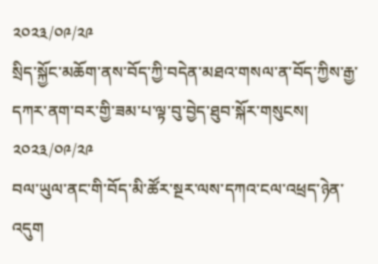༢༠༢༣/༠༩/༢༩
སྲིད་སྐྱོང་མཆོག་ནས་བོད་ཀྱི་བདེན་མཐའ་གསལ་ན་བོད་ཀྱིས་རྒྱ་དཀར་ནག་བར་གྱི་ཟམ་པ་ལྟ་བུ་བྱེད་ཐུབ་སྐོར་གསུངས།
༢༠༢༣/༠༩/༢༩
བལ་ཡུལ་ནང་གི་བོད་མི་ཚོར་སྔར་ལས་དཀའ་ངལ་འཕྲད་ཉེན་འདུག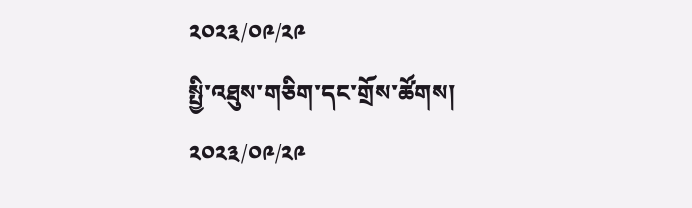༢༠༢༣/༠༩/༢༩
སྤྱི་འཐུས་གཅིག་དང་གྲོས་ཚོགས།
༢༠༢༣/༠༩/༢༩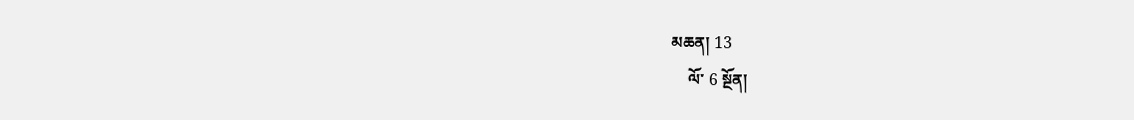མཆན། 13
    ལོ་ 6 སྔོན།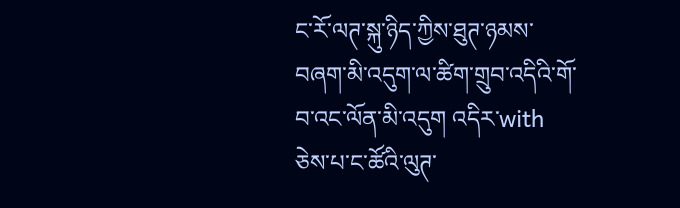ང་རོ་ལཊ་སྐུ་ཉིད་ཀྱིས་ཐུཊ་ཉམས་བཞག་མི་འདུག་ལ་ཚིག་གྲུབ་འདིའི་གོ་བ་འང་ལོན་མི་འདུག འདིར་with ཅེས་པ་ང་ཚོའི་ལུཊ་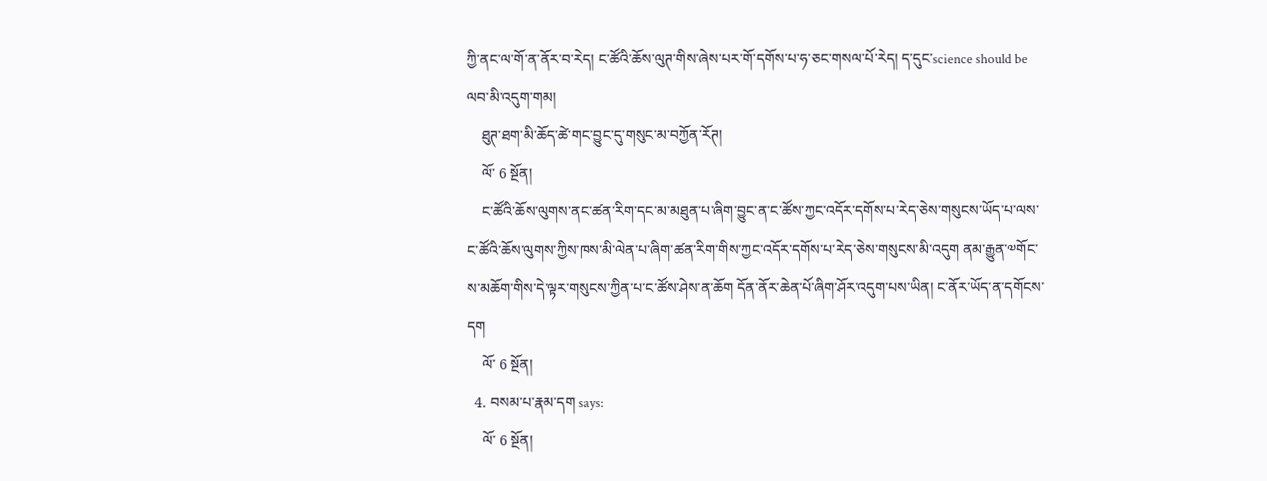ཀྱི་ནང་ལ་གོ་ན་ནོར་བ་རེད། ང་ཚོའི་ཆོས་ལུཊ་གིས་ཞེས་པར་གོ་དགོས་པ་ཧ་ཅང་གསལ་པོ་རེད། ད་དུང་science should be ལབ་མི་འདུག་གམ།
    ཐུཊ་ཐག་མི་ཆོད་ཚེ་གང་བྱུང་དུ་གསུང་མ་བཀྱོན་རོཊ།
    ལོ་ 6 སྔོན།
    ང་ཚོའི་ཆོས་ལུགས་ནང་ཚན་རིག་དང་མ་མཐུན་པ་ཞིག་བྱུང་ན་ང་ཚོས་ཀྱང་འདོར་དགོས་པ་རེད་ཅེས་གསུངས་ཡོད་པ་ལས་ང་ཚོའི་ཆོས་ལུགས་ཀྱིས་ཁས་མི་ལེན་པ་ཞིག་ཚན་རིག་གིས་ཀྱང་འདོར་དགོས་པ་རེད་ཅེས་གསུངས་མི་འདུག ནམ་རྒྱུན་༧གོང་ས་མཆོག་གིས་དེ་ལྟར་གསུངས་ཀྱིན་པ་ང་ཚོས་ཤེས་ན་ཆོག དོན་ནོར་ཆེན་པོ་ཞིག་ཤོར་འདུག་པས་ཡིན། ང་ནོར་ཡོད་ན་དགོངས་དག
    ལོ་ 6 སྔོན།
  4. བསམ་པ་རྣམ་དག says:
    ལོ་ 6 སྔོན།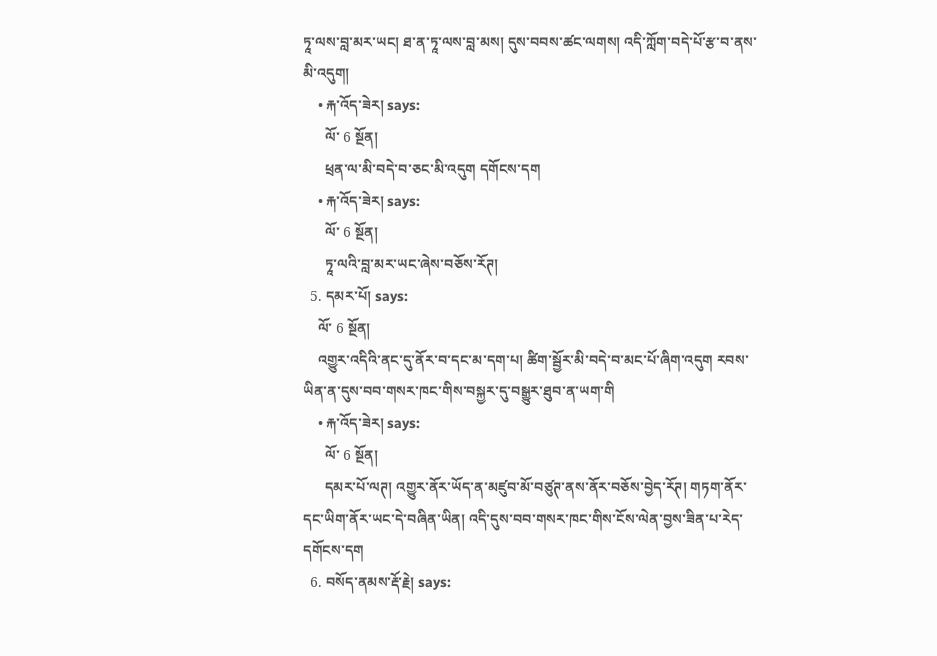ཏཱ་ལས་བླ་མར་ཡང། ཐ་ན་ཏཱ་ལས་བླ་མས། དུས་བབས་ཚང་ལགས། འདི་ཀློག་བདེ་པོ་རྩ་བ་ནས་མི་འདུག།
    • རྐ་འོད་ཟེར། says:
      ལོ་ 6 སྔོན།
      ཕྲན་ལ་མི་བདེ་བ་ཅང་མི་འདུག དགོངས་དག
    • རྐ་འོད་ཟེར། says:
      ལོ་ 6 སྔོན།
      ཏཱ་ལའི་བླ་མར་ཡང་ཞེས་བཅོས་རོཊ།
  5. དམར་པོ། says:
    ལོ་ 6 སྔོན།
    འགྱུར་འདིའི་ནང་དུ་ནོར་བ་དང་མ་དག་པ། ཚིག་སྦྱོར་མི་བདེ་བ་མང་པོ་ཞིག་འདུག རབས་ཡིན་ན་དུས་བབ་གསར་ཁང་གིས་བསྐྱར་དུ་བསྒྱུར་ཐུབ་ན་ཡག་གི
    • རྐ་འོད་ཟེར། says:
      ལོ་ 6 སྔོན།
      དམར་པོ་ལཊ། འགྱུར་ནོར་ཡོད་ན་མཛུབ་མོ་བཙུཊ་ནས་ནོར་བཅོས་བྱེད་རོཊ། གཏག་ནོར་དང་ཡིག་ནོར་ཡང་དེ་བཞིན་ཡིན། འདི་དུས་བབ་གསར་ཁང་གིས་ངོས་ལེན་བྱས་ཟིན་པ་རེད་དགོངས་དག
  6. བསོད་ནམས་རྡོ་རྗེ། says: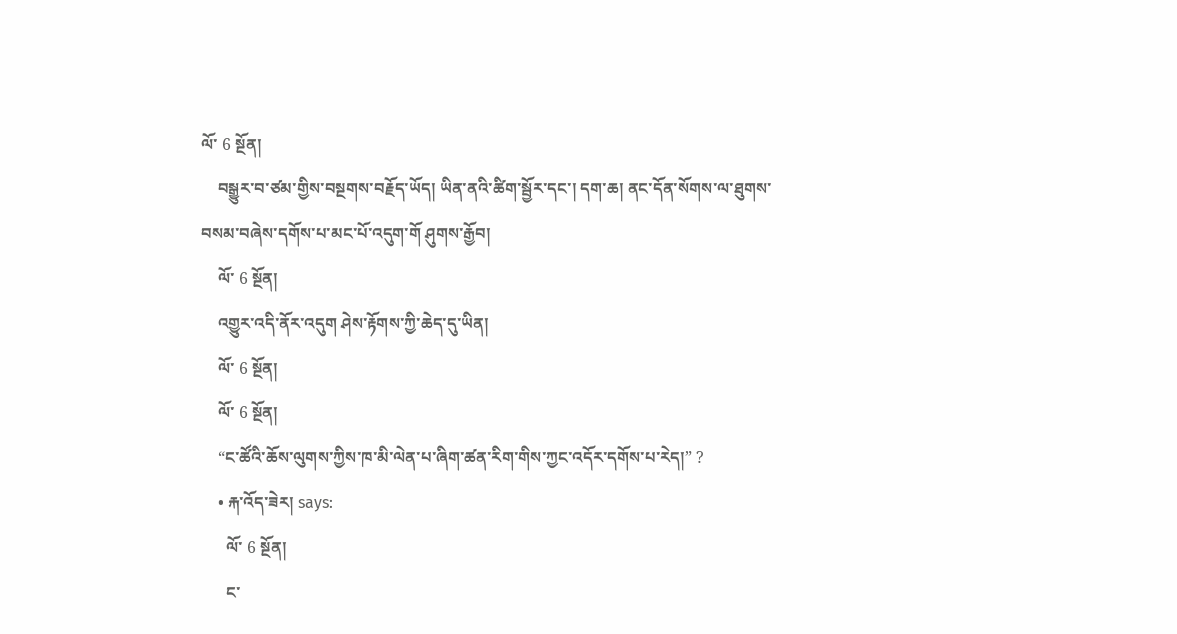ལོ་ 6 སྔོན།
    བསྒྱུར་བ་ཙམ་གྱིས་བསྔགས་བརྗོད་ཡོད། ཡིན་ནའི་ཚིག་སྦྱོར་དང་། དག་ཆ། ནང་དོན་སོགས་ལ་ཐུགས་བསམ་བཞེས་དགོས་པ་མང་པོ་འདུག་གོ ཤུགས་རྒྱོབ།
    ལོ་ 6 སྔོན།
    འགྱུར་འདི་ནོར་འདུག ཤེས་རྟོགས་ཀྱི་ཆེད་དུ་ཡིན།
    ལོ་ 6 སྔོན།
    ལོ་ 6 སྔོན།
    “ང་ཚོའི་ཆོས་ལུགས་ཀྱིས་ཁ་མི་ལེན་པ་ཞིག་ཚན་རིག་གིས་ཀྱང་འདོར་དགོས་པ་རེད།” ?
    • རྐ་འོད་ཟེར། says:
      ལོ་ 6 སྔོན།
      ང་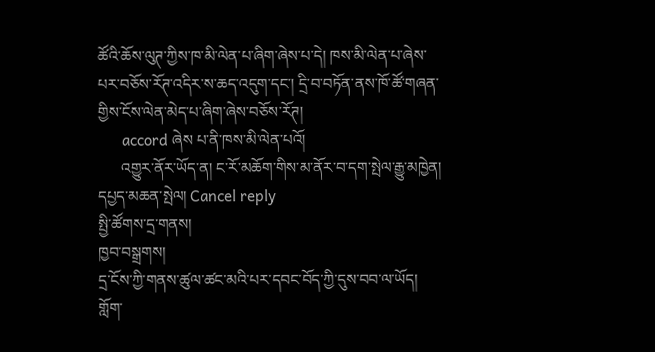ཚོའི་ཆོས་ལུཊ་ཀྱིས་ཁ་མི་ལེན་པ་ཞིག་ཞེས་པ་དེ། ཁས་མི་ལེན་པ་ཞེས་པར་བཅོས་རོཊ་འདིར་ས་ཆད་འདུག་དང་། དྲི་བ་བཏོན་ནས་ཁོ་ཚོ་གཞན་གྱིས་ངོས་ལེན་མེད་པ་ཞིག་ཞེས་བཅོས་རོཊ།
      accord ཞེས པ་ནི་ཁས་མི་ལེན་པའོ།
      འགྱུར་ནོར་ཡོད་ན། ང་རོ་མཆོག་གིས་མ་ནོར་བ་དག་སྤེལ་རྒྱུ་མཁྱེན།
དཔྱད་མཆན་སྤེལ། Cancel reply
སྤྱི་ཚོགས་དྲ་གནས།
ཁྱབ་བསྒྲགས།
དྲ་ངོས་ཀྱི་གནས་ཚུལ་ཚང་མའི་པར་དབང་བོད་ཀྱི་དུས་བབ་ལ་ཡོད།
གློག་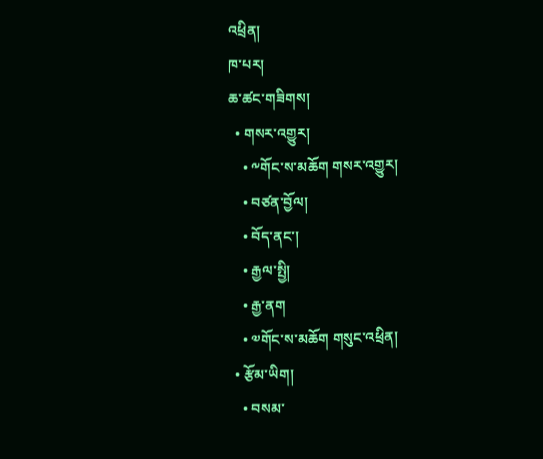འཕྲིན།
ཁ་པར།
ཆ་ཚང་གཟིགས།
  • གསར་འགྱུར།
    • ༸གོང་ས་མཆོག གསར་འགྱུར།
    • བཙན་བྱོལ།
    • བོད་ནང་།
    • རྒྱལ་སྤྱི།
    • རྒྱ་ནག
    • ༧གོང་ས་མཆོག གསུང་འཕྲིན།
  • རྩོམ་ཡིག།
    • བསམ་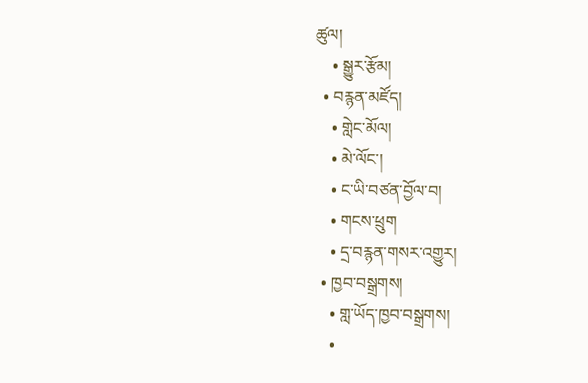ཚུལ།
    • སྒྱུར་རྩོམ།
  • བརྙན་མཛོད།
    • གླེང་མོལ།
    • མེ་ལོང་།
    • ང་ཡི་བཙན་བྱོལ་བ།
    • གངས་ཕྲུག
    • དྲ་བརྙན་གསར་འགྱུར།
  • ཁྱབ་བསྒྲགས།
    • གླ་ཡོད་ཁྱབ་བསྒྲགས།
    •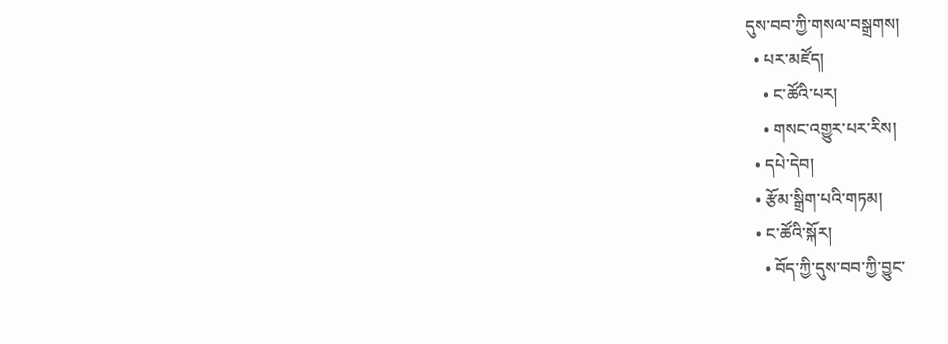དུས་བབ་ཀྱི་གསལ་བསྒྲགས།
  • པར་མཛོད།
    • ང་ཚོའི་པར།
    • གསང་འགྱུར་པར་རིས།
  • དཔེ་དེབ།
  • རྩོམ་སྒྲིག་པའི་གཏམ།
  • ང་ཚོའི་སྐོར།
    • བོད་ཀྱི་དུས་བབ་ཀྱི་བྱུང་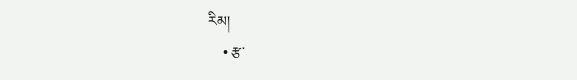རིམ།
    • རྩ་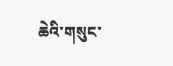ཆེའི་གསུང་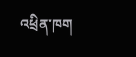འཕྲིན་ཁག